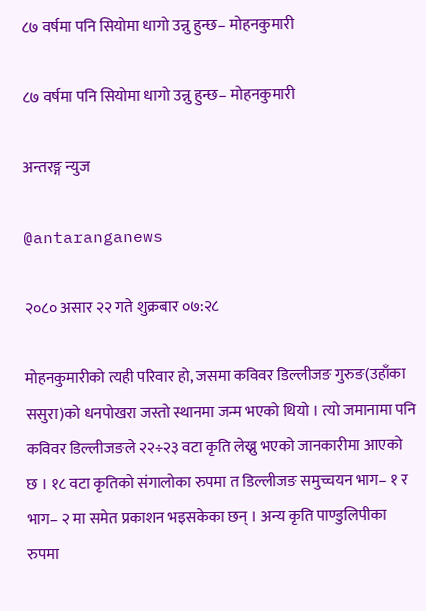८७ वर्षमा पनि सियोमा धागो उन्नु हुन्छ– मोहनकुमारी

८७ वर्षमा पनि सियोमा धागो उन्नु हुन्छ– मोहनकुमारी

अन्तरङ्ग न्युज

@antaranganews

२०८० असार २२ गते शुक्रबार ०७:२८

मोहनकुमारीको त्यही परिवार हो, जसमा कविवर डिल्लीजङ गुरुङ(उहाँका ससुरा)को धनपोखरा जस्तो स्थानमा जन्म भएको थियो । त्यो जमानामा पनि कविवर डिल्लीजङले २२÷२३ वटा कृति लेख्नु भएको जानकारीमा आएको छ । १८ वटा कृतिको संगालोका रुपमा त डिल्लीजङ समुच्चयन भाग– १ र भाग– २ मा समेत प्रकाशन भइसकेका छन् । अन्य कृति पाण्डुलिपीका रुपमा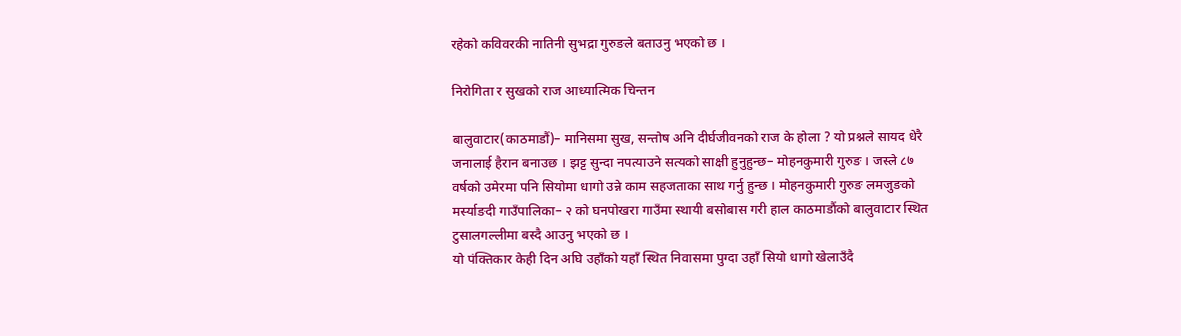रहेको कविवरकी नातिनी सुभद्रा गुरुङले बताउनु भएको छ ।

निरोगिता र सुखको राज आध्यात्मिक चिन्तन

बालुवाटार(काठमाडौं)– मानिसमा सुख, सन्तोष अनि दीर्घजीवनको राज के होला ? यो प्रश्नले सायद धेरै जनालाई हैरान बनाउछ । झट्ट सुन्दा नपत्याउने सत्यको साक्षी हुनुहुन्छ– मोहनकुमारी गुरुङ । जस्ले ८७ वर्षको उमेरमा पनि सियोमा धागो उन्ने काम सहजताका साथ गर्नु हुन्छ । मोहनकुमारी गुरुङ लमजुङको मर्स्याङदी गाउँपालिका– २ को घनपोखरा गाउँमा स्थायी बसोबास गरी हाल काठमाडौंको बालुवाटार स्थित टुसालगल्लीमा बस्दै आउनु भएको छ ।
यो पंक्तिकार केही दिन अघि उहाँको यहाँ स्थित निवासमा पुग्दा उहाँ सियो धागो खेलाउँदै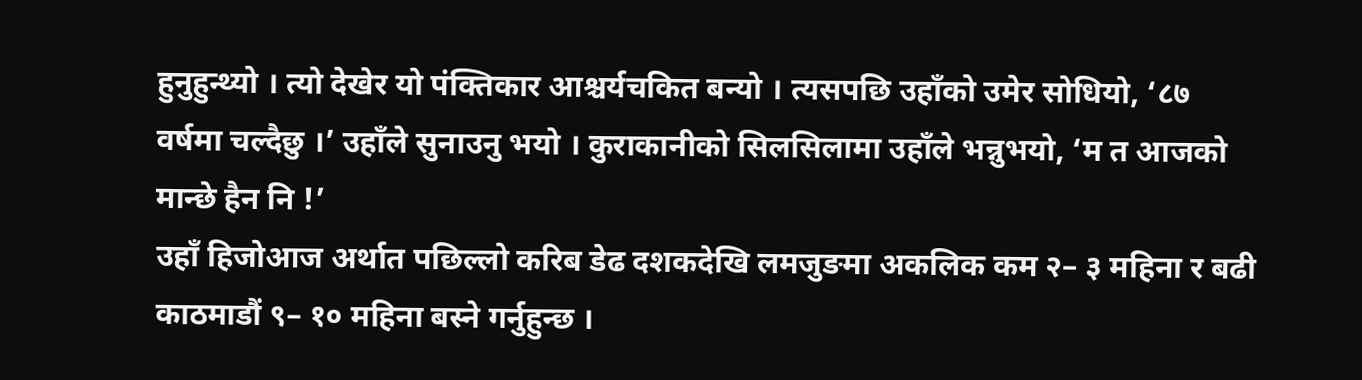हुनुहुन्थ्यो । त्यो देखेर यो पंक्तिकार आश्चर्यचकित बन्यो । त्यसपछि उहाँको उमेर सोधियो, ‘८७ वर्षमा चल्दैछु ।’ उहाँले सुनाउनु भयो । कुराकानीको सिलसिलामा उहाँले भन्नुभयो, ‘म त आजको मान्छे हैन नि !’
उहाँ हिजोआज अर्थात पछिल्लो करिब डेढ दशकदेखि लमजुङमा अकलिक कम २– ३ महिना र बढी काठमाडौं ९– १० महिना बस्ने गर्नुहुन्छ ।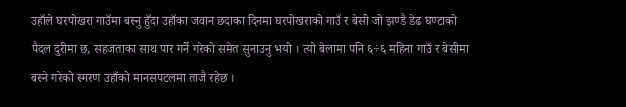उहाँले घरपोखरा गाउँमा बस्नु हुँदा उहाँका जवान छदाका दिनमा घरपोखराको गाउँ र बेसी जो झण्डै डेढ घण्टाको पैदल दुरीमा छ, सहजताका साथ पार गर्ने गरेको समेत सुनाउनु भयो । त्यो बेलामा पनि ६÷६ महिना गाउँ र बेसीमा बस्ने गरेको स्मरण उहाँको मानसपटलमा ताजै रहेछ ।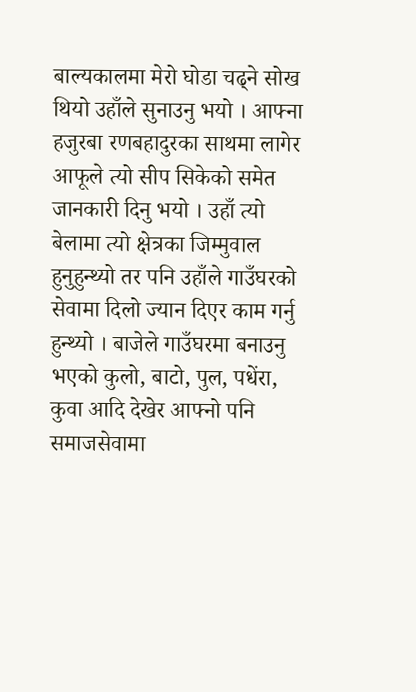बाल्यकालमा मेरो घोडा चढ्ने सोख थियो उहाँले सुनाउनु भयो । आफ्ना हजुरबा रणबहादुरका साथमा लागेर आफूले त्यो सीप सिकेको समेत जानकारी दिनु भयो । उहाँ त्यो बेलामा त्यो क्षेत्रका जिम्मुवाल हुनुहुन्थ्यो तर पनि उहाँले गाउँघरको सेवामा दिलो ज्यान दिएर काम गर्नु हुन्थ्यो । बाजेले गाउँघरमा बनाउनु भएको कुलो, बाटो, पुल, पधेंरा, कुवा आदि देखेर आफ्नो पनि समाजसेवामा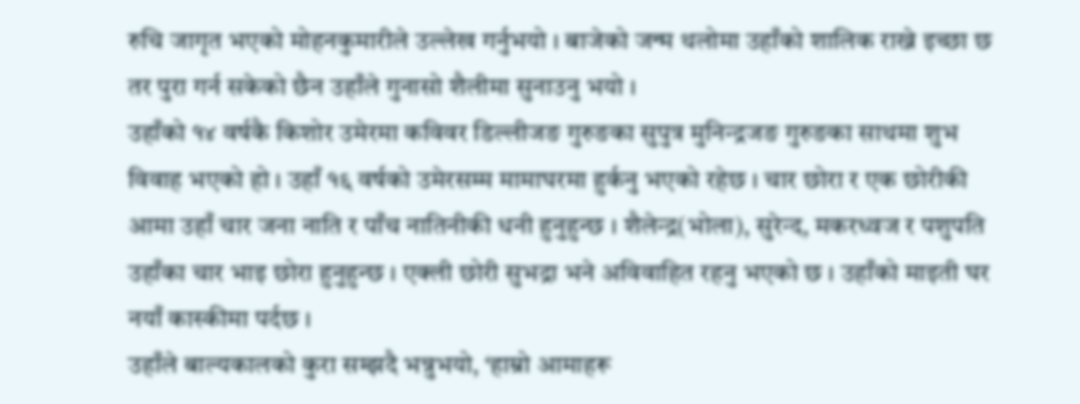रुचि जागृत भएको मोहनकुमारीले उल्लेख गर्नुभयो । बाजेको जन्म थलोमा उहाँको शालिक राख्ने इच्छा छ तर पुरा गर्न सकेको छैन उहाँले गुनासो शैलीमा सुनाउनु भयो ।
उहाँको १४ वर्षकै किशोर उमेरमा कविवर डिल्लीजङ गुरुङका सुपुत्र मुनिन्द्रजङ गुरुङका साथमा शुभ विवाह भएको हो । उहाँ १६ वर्षको उमेरसम्म मामाघरमा हुर्कनु भएको रहेछ । चार छोरा र एक छोरीकी आमा उहाँ चार जना नाति र पाँच नातिनीकी धनी हुनुहुन्छ । शैलेन्द्र(भोला), सुरेन्द, मकरध्वज र पशुपति उहाँका चार भाइ छोरा हुनुहुन्छ । एक्ली छोरी सुभद्रा भने अविवाहित रहनु भएको छ । उहाँको माइती घर नयाँ कास्कीमा पर्दछ ।
उहाँले बाल्यकालको कुरा सम्झदै भन्नुभयो, ‘हाम्रो आमाहरू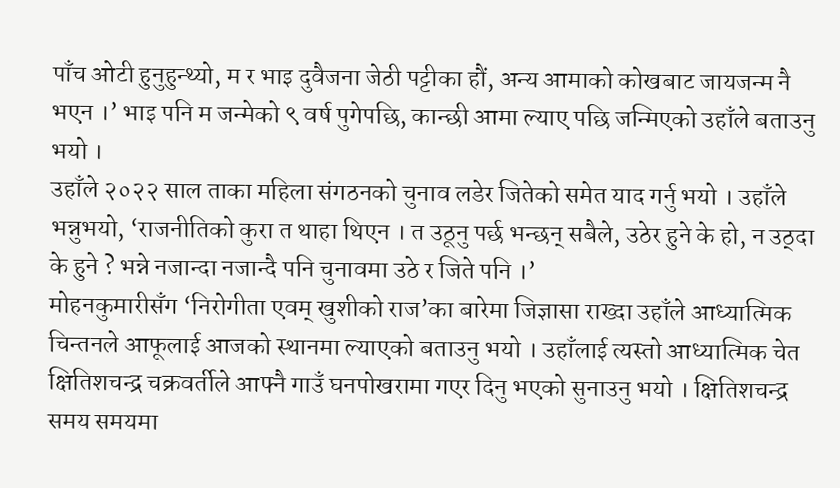पाँच ओटी हुनुहुन्थ्यो, म र भाइ दुवैजना जेठी पट्टीका हौं, अन्य आमाको कोखबाट जायजन्म नै भएन ।’ भाइ पनि म जन्मेको ९ वर्ष पुगेपछि, कान्छी आमा ल्याए पछि जन्मिएको उहाँले बताउनु भयो ।
उहाँले २०२२ साल ताका महिला संगठनको चुनाव लडेर जितेको समेत याद गर्नु भयो । उहाँले भन्नुभयो, ‘राजनीतिको कुरा त थाहा थिएन । त उठूनु पर्छ भन्छन् सबैले, उठेर हुने के हो, न उठ्दा के हुने ? भन्ने नजान्दा नजान्दै पनि चुनावमा उठे र जिते पनि ।’
मोहनकुमारीसँग ‘निरोगीता एवम् खुशीको राज’का बारेमा जिज्ञासा राख्दा उहाँले आध्यात्मिक चिन्तनले आफूलाई आजको स्थानमा ल्याएको बताउनु भयो । उहाँलाई त्यस्तो आध्यात्मिक चेत क्षितिशचन्द्र चक्रवर्तीले आफ्नै गाउँ घनपोखरामा गएर दिनु भएको सुनाउनु भयो । क्षितिशचन्द्र समय समयमा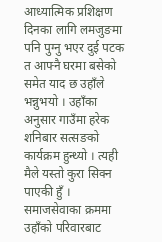आध्यात्मिक प्रशिक्षण दिनका लागि लमजुङमा पनि पुग्नु भएर दुई पटक त आफ्नै घरमा बसेको समेत याद छ उहाँले भन्नुभयो । उहाँका अनुसार गाउँमा हरेक शनिबार सत्सङको कार्यक्रम हुन्थ्यो । त्यही मैले यस्तो कुरा सिक्न पाएकी हुँ ।
समाजसेवाका क्रममा उहाँको परिवारबाट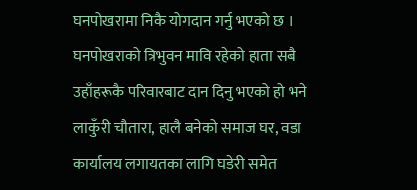घनपोखरामा निकै योगदान गर्नु भएको छ । घनपोखराको त्रिभुवन मावि रहेको हाता सबै उहाँहरूकै परिवारबाट दान दिनु भएको हो भने लाकुँरी चौतारा, हालै बनेको समाज घर, वडा कार्यालय लगायतका लागि घडेरी समेत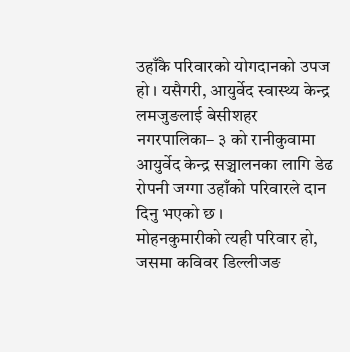उहाँकै परिवारको योगदानको उपज हो । यसैगरी, आयुर्वेद स्वास्थ्य केन्द्र लमजुङलाई बेसीशहर नगरपालिका– ३ को रानीकुवामा आयुर्वेद केन्द्र सञ्चालनका लागि डेढ रोपनी जग्गा उहाँको परिवारले दान दिनु भएको छ ।
मोहनकुमारीको त्यही परिवार हो, जसमा कविवर डिल्लीजङ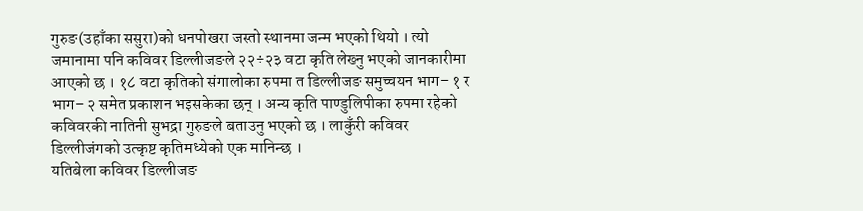गुरुङ(उहाँका ससुरा)को धनपोखरा जस्तो स्थानमा जन्म भएको थियो । त्यो जमानामा पनि कविवर डिल्लीजङले २२÷२३ वटा कृति लेख्नु भएको जानकारीमा आएको छ । १८ वटा कृतिको संगालोका रुपमा त डिल्लीजङ समुच्चयन भाग– १ र भाग– २ समेत प्रकाशन भइसकेका छन् । अन्य कृति पाण्डुलिपीका रुपमा रहेको कविवरकी नातिनी सुभद्रा गुरुङले बताउनु भएको छ । लाकुँरी कविवर डिल्लीजंगको उत्कृष्ट कृतिमध्येको एक मानिन्छ ।
यतिबेला कविवर डिल्लीजङ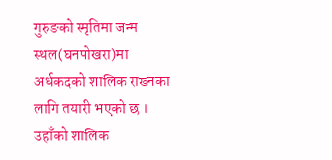गुरुङको स्मृतिमा जन्म स्थल(घनपोखरा)मा अर्धकदको शालिक राख्नका लागि तयारी भएको छ । उहाँको शालिक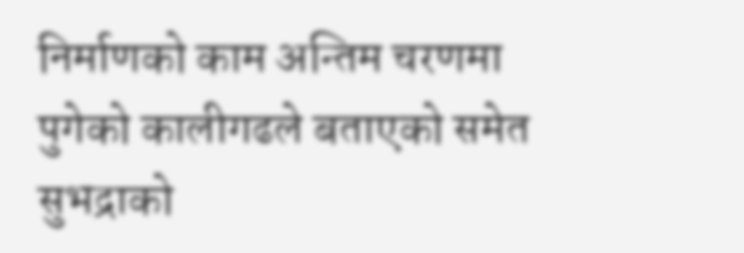निर्माणको काम अन्तिम चरणमा पुगेको कालीगढले बताएको समेत सुभद्राको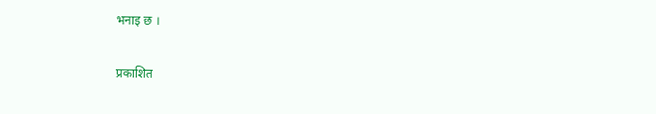भनाइ छ ।

प्रकाशित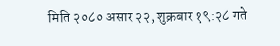मिति २०८० असार २२, शुक्रबार १९:२८ गते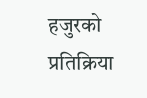हजुरको प्रतिक्रिया